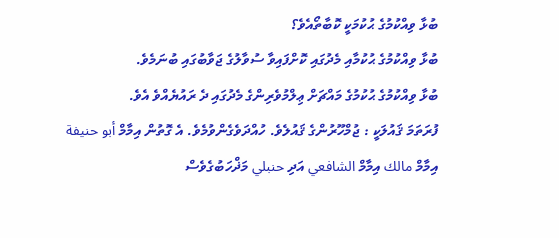ބުޅާ ވިއްކުމުގެ ޙުކުމަކީ ކޮބާތޯއެވެ؟
ބުޅާ ވިއްކުމުގެ ޙުކުމާއި މެދުގައި ކޮށްފައިވާ ސުވާލުގެ ޖަވާބުގައި ބުނަމެވެ.
ބުޅާ ވިއްކުމުގެ ޙުކުމުގެ މައްޗަށް ޢިލްމުވެރިންގެ މެދުގައި ދެ ރައުޔެއްވެ އެވެ.
ފުރަތަމަ ޤައުލަކީ : ޖުމްހޫރުންގެ ޤައުލެވެ. ހުއްދަވެގެންވުމެވެ. އެ ގޮތުން އިމާމް أبو حنيفة އިމާމް مالك އިމާމް الشافعي އަދި حنبلي މަޛްހަބުގެވެސް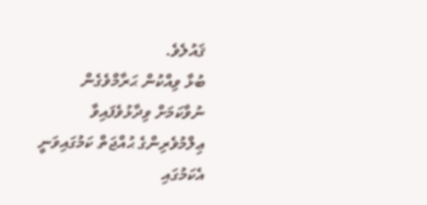ޤައުލެވެ.
ބުޅާ ވިއްކުން ޙަރާމްވެގެން ނުވާކަމަށް ވިދާޅުވެފައިވާ ޢިލްމުވެރިންގެ ޙުއްޖަތް ކަމުގައިވަނީ އެކަމުގައި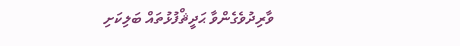ވާރިދުވެގެންވާ ޙަދީޘްފުޅުތައް ބަލިކަށި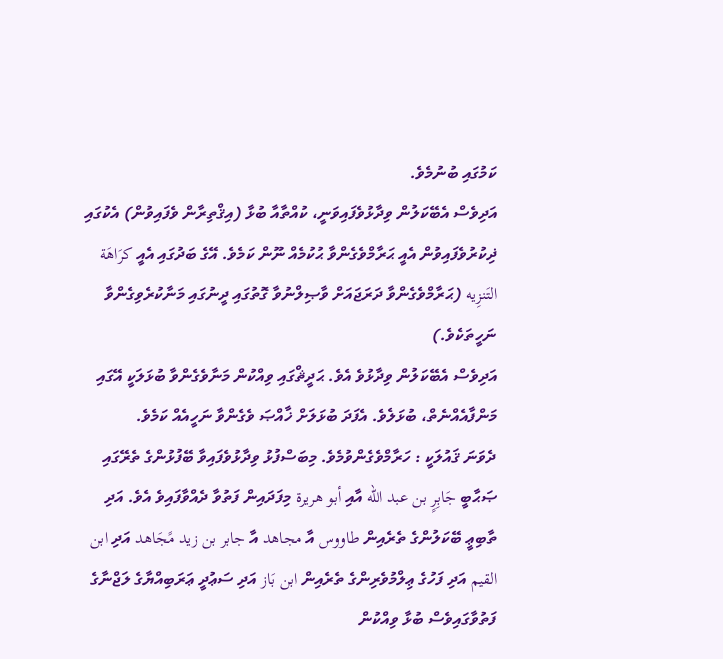ކަމުގައި ބުނުމެވެ.
އަދިވެސް އެބޭކަލުން ވިދާޅުވެފައިވަނީ، ކުއްތާއާ ބުޅާ (އިޤްތިރާން ވެފައިވުން) އެކުގައި ޛިކުރުވެފައިވުން އެއީ ޙަރާމްވެގެންވާ ޙުކުމެއް ނޫން ކަމެވެ. އޭގެ ބަދުގައި އެއީ كرَاهَة التَنزِيه (ޙަރާމްވެގެންވާ ދަރަޖައަށް ވާޞިލްނުވާ ގޮތުގައި ދީނުގައި މަނާކުރެވިގެންވާ ނަހީތަކެވެ.)
އަދިވެސް އެބޭކަލުން ވިދާޅުވެ އެވެ. ޙަދީޘްގައި ވިއްކުން މަނާވެގެންވާ ބުޅަލަކީ އޭގައި މަންފާއެއްނެތް، ބުޅަލެވެ. އެފަދަ ބުޅަލަށް ޚާއްޞަ ވެގެންވާ ނަހީއެއް ކަމެވެ.
ދެވަނަ ޤައުލަކީ : ހަރާމްވެގެންވުމެވެ. މިބަސްފުޅު ވިދާޅުވެފައިވާ ބޭފުޅުންގެ ތެރޭގައި ޞަޙާބީ جَابِرٍ بن عبد الله އާއި أبو هريرة މިފަދައިން ފަތުވާ ދެއްވާފައިވެ އެވެ. އަދި ތާބިޢީ ބޭކަލުންގެ ތެރެއިން طاووس އާ مجاهد އާ جابر بن زيد مًجَاهد އަދި ابن القيم އަދި ފަހުގެ ޢިލްމުވެރިންގެ ތެރެއިން ابن بَاز އަދި ސަޢުދީ ޢަރަބިއްޔާގެ ލަޖްނާގެ ފަތުވާގައިވެސް ބުޅާ ވިއްކުން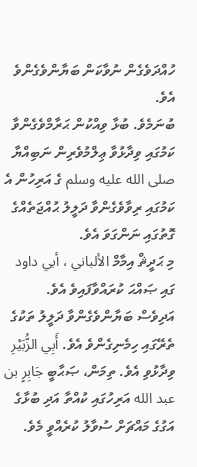ހުއްދަވެގެން ނުވާކަން ބަޔާންވެގެންވެ އެވެ.
ބުނަމެވެ. ބުޅާ ވިއްކުން ޙަރާމްވެގެންވާ ކަމުގައި ވިދާޅުވާ ޢިލްމުވެރިން ނަބިއްޔާ صلى الله عليه وسلم ގެ އަރިހުން އެ ކަމުގައި ރިވާވެގެންވާ ދަލީލު ޙުއްޖަތެއްގެ ގޮތުގައި ނަންގަވަ އެވެ.
މި ޙަދީޘް އިމާމް الألباني ، أبي داود ގައި ޞައްޙަ ކުރައްވާފައިވެ އެވެ.
އަދިވެސް ބަޔާންވެގެންވާ ދަލީލު ތަކުގެ ތެރޭގައި ހިމެނިގެންވެ އެވެ. أَبِي الزُّبَيْرِ ވިދާޅުވި އެވެ. ތިމަން، ޞަޙާބީ جَابِرٍ بن عبد الله އަރިހުގައި ކުއްތާ އަދި ބުޅާގެ އަގުގެ މައްޗަށް ސުވާލު ކުރެއްވީ މެވެ.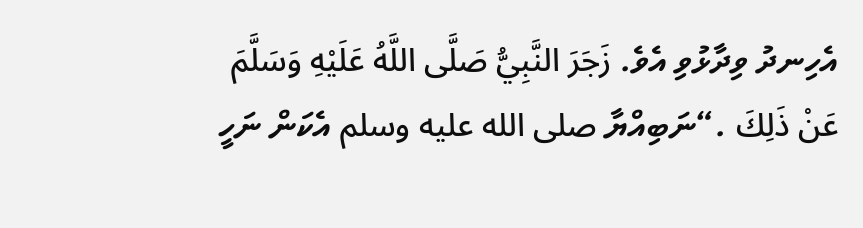އެހިނދު ވިދާޅުވި އެވެ. زَجَرَ النَّبِيُّ صَلَّى اللَّهُ عَلَيْهِ وَسَلَّمَ عَنْ ذَلِكَ .“ނަބިއްޔާ صلى الله عليه وسلم އެކަން ނަހީ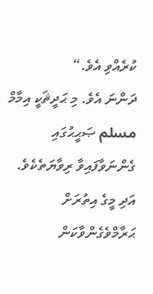ކުރެއްވި އެވެ.“
ދަންނަ އެވެ. މި ޙަދީޘަކީ އިމާމް مسلم ޞަޙީޙުގައި ގެންނަވާފައިވާ ރިވާޔަތެކެވެ.
އަދި މީގެ އިތުރަށް ޙަރާމްވެގެންވާކަން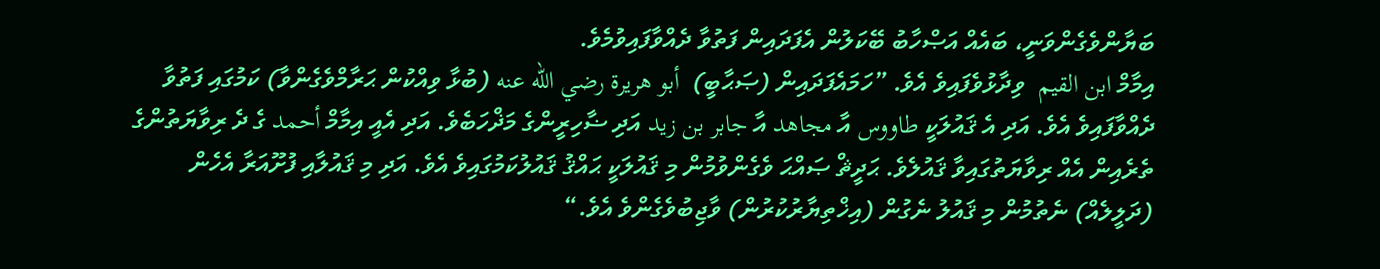ބަޔާންވެގެންވަނީ، ބައެއް އަޞްހާބު ބޭކަލުން އެފަދައިން ފަތުވާ ދެއްވާފައިވުމެވެ.
އިމާމް ابن القيم  ވިދާޅުވެފައިވެ އެވެ. ”ހަމައެފަދައިން (ޞަޙާބީ)  أبو هريرة رضي الله عنه (ބުޅާ ވިއްކުން ޙަރާމްވެގެންވާ) ކަމުގައި ފަތުވާ ދެއްވާފައިވެ އެވެ. އަދި އެ ޤައުލަކީ طاووس އާ مجاهد އާ جابر بن زيد އަދި ޟާހިރީންގެ މަޛްހަބެވެ. އަދި އެއީ އިމާމް أحمد ގެ ދެ ރިވާޔަތުންގެ ތެރެއިން އެއް ރިވާޔަތުގައިވާ ޤައުލެވެ. ޙަދީޘް ޞައްޙަ ވެގެންވުމުން މި ޤައުލަކީ ޙައްޤު ޤައުލުކަމުގައިވެ އެވެ. އަދި މި ޤައުލާއި ފުށޫއަރާ އެހެން (ދަލީލެއް) ނެތުމުން މި ޤައުލު ނެގުން (އިޚްތިޔާރުކުރުން) ވާޖިބުވެގެންވެ އެވެ.“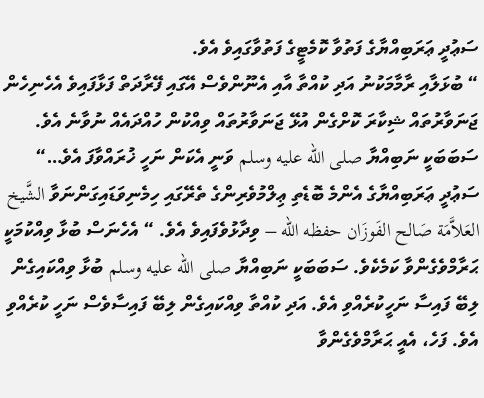ސަޢުދީ ޢަރަބިއްޔާގެ ފަތުވާ ކޮމެޓީގެ ފަތުވާގައިވެ އެވެ.
“ ބުޅަލާއި ރާމާމަކުނު އަދި ކުއްތާ އާއި އެނޫންވެސް އޭގައި ފޭރާދަތް ފަޅާފައިވެ އެހެނިހެން ޖަނަވާރުތައް ޝިކާރަ ކޮށްގެން އުޅޭ ޖަނަވާރުތައް ވިއްކުން ހުއްދައެއް ނުވާނެ އެވެ. ސަބަބަކީ ނަބިއްޔާ صلى الله عليه وسلم ވަނީ އެކަން ނަހީ ޚުރައްވާފަ އެވެ…“
ސަޢުދީ ޢަރަބިއްޔާގެ އެންމެ ބޮޑެތި ޢިލްމުވެރިންގެ ތެރޭގައި ހިމެނިވަޑައިގަންނަވާ الشَّيخ العَلاَّمَة صَالح الفَوزَان حفظه الله – ވިދާޅުވެފައިވެ އެވެ. “ އެހެނަސް ބުޅާ ވިއްކުމަކީ ޙަރާމްވެގެންވާ ކަމެކެވެ. ސަބަބަކީ ނަބިއްޔާ صلى الله عليه وسلم ބުޅާ ވިއްކައިގެން ލިބޭ ފައިސާ ނަހީކުރެއްވި އެވެ. އަދި ކުއްތާ ވިއްކައިގެން ލިބޭ ފައިސާވެސް ނަހީ ކުރެއްވި އެވެ. ފަހެ، އެއީ ޙަރާމްވެގެންވާ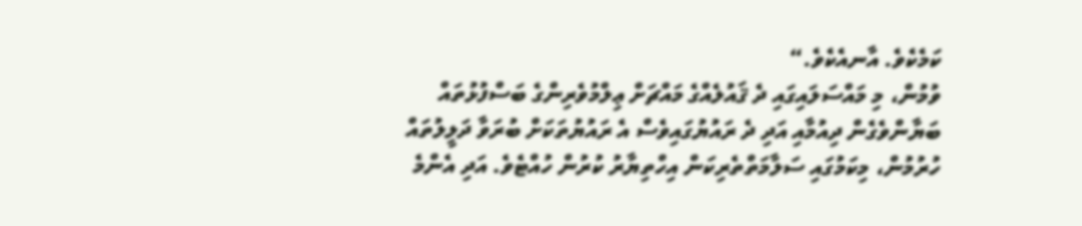ކަމެކެވެ. އާނއެކެވެ.“
ވުމުން، މި މައްސަލައިގައި ދެ ޤައުލެއްގެ މައްޗަށް ޢިލްމުވެރިންގެ ބަސްފުޅުތައް ބަޔާންވެގެން ދިއުމާއި އަދި ދެ ރައުޔުގައިވެސް އެ ރައުޔުތަކަށް ބުރަވާ ދަލީލުތައް ހުރުމުން، މިކަމުގައި ސަލާމަތްތެރިކަން އިހްތިޔާރު ކުރުން ހުއްޓެވެ. އަދި އެންމެ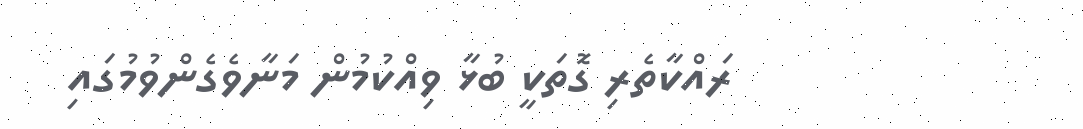ރައްކާތެރި ގޮތަކީ ބުޅާ ވިއްކުމުން މަނާވެގެންވުމުގައި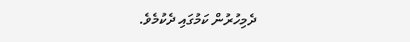ދެމިހުރުން ކަމުގައި ދެކުމެވެ.